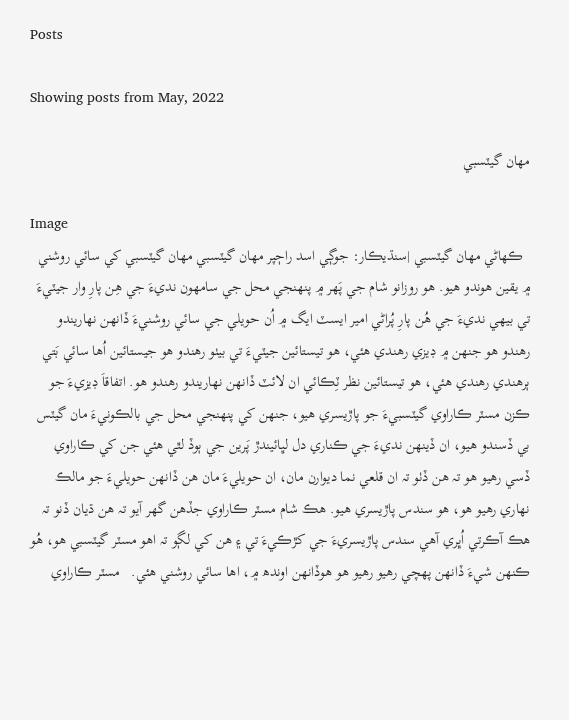Posts

Showing posts from May, 2022

مھان گيٽسبي

Image
  ڪھاڻي مھان گيٽسبي |سنڌيڪار: جوڳي اسد راڄپر مھان گيٽسبي مهان گيٽسبي کي سائي روشني ۾ يقين ھوندو ھيو. ھو روزانو شام جي پَھر ۾ پنھنجي محل جي سامھون نديءَ جي ھِن پارِ وار جيٽيءَ تي بيھي نديءَ جي ھُن پارِ پُراڻي امير ايسٽ ايگ ۾ اُن حويلي جي سائي روشنيءَ ڏانھن نھاريندو رھندو ھو جنھن ۾ ڊيزي رھندي ھئي، ھو تيستائين جيٽيءَ تي بيٺو رھندو ھو جيستائين اُھا سائي بَتي ٻرھندي رھندي ھئي، ھو تيستائين نظر ٽِڪائي ان لائٽ ڏانھن نھاريندو رھندو ھو. اتفاقاَ ڊيزيءَ جو ڪزن مسٽر ڪاراوي گيٽسبيءَ جو پاڙيسري ھيو، جنھن کي پنھنجي محل جي بالڪونيءَ مان گيٽس بي ڏسندو ھيو، ان ڏينھن نديءَ جي ڪناري دل لڀائيندڙ پَرين جي ٻوڏ لٿي ھئي جن کي ڪاراوي ڏسي رھيو ھو تہ ھن ڏٺو تہ ان قلعي نما ديوارن مان، ان حويليءَ مان ھن ڏانھن حويليءَ جو مالڪ نھاري رھيو ھو، ھو سندس پاڙيسري ھيو. ھڪ شام مسٽر ڪاراوي جڏھن گھر آيو تہ ھن ڌيان ڏنو تہ ھڪ آڪرتي اُڀري آھي سندس پاڙيسريءَ جي کڙڪيءَ تي ۽ ھن کي لڳو تہ اھو مسٽر گيٽسبي ھو، ھُو ڪنھن شيءَ ڏانھن پھچي رھيو رھيو ھو ھوڏانھن اوندھ ۾، اھا سائي روشني ھئي.   مسٽر ڪاراوي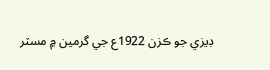ڊيزي جو ڪزن 1922ع جي گرمين ۾ مسٽر